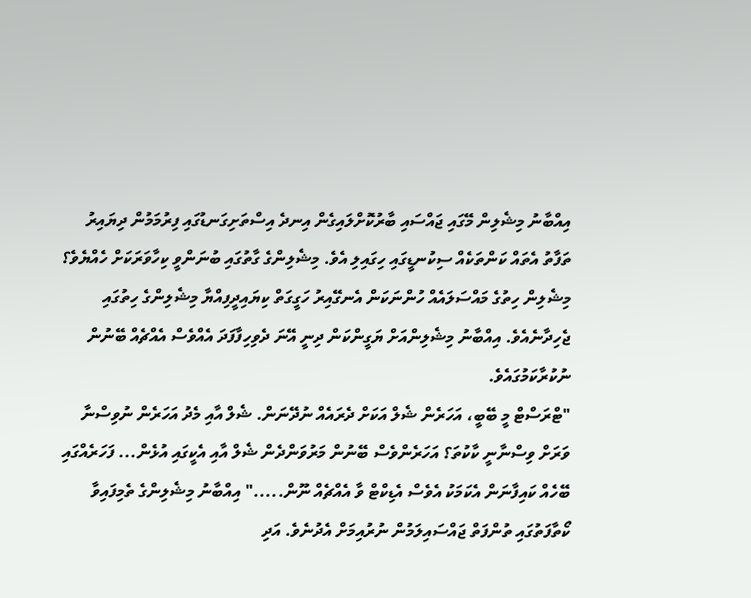އިއްބާނު މިޝެލިން މޭގައި ޖައްސައި ބާރުކޮށްލައިގެން އިނދެ އިސްތަށިގަނޑުގައި ފިރުމަމުން ދިޔައިރު ތަފާތު އެތައް ކަންތަކެއް ސިކުނޑީގައި ހިގައިލި އެވެ. މިޝެލިންގެ ގާތުގައި ބުނަންވީ ކިހާވަރަކަށް ހެއްޔެވެ؟ މިޝެލިން ހިތުގެ މައްސަލައެއް ހުންނަކަން އެނގޭއިރު ހަގީގަތް ކިޔައިދީފިއްޔާ މިޝެލިންގެ ހިތުގައި ޖެހިދާނެއެވެ. އިއްބާނު މިޝެލިންއަށް ޔަގީންކަން ދިނީ އޭނަ ދެވިހިފާފަދަ އެއްވެސް އެއްޗެއް ބޭނުން ނުކުރާކަމުގައެވެ.
"ޓްރަސްޓް މީ ބޭބީ، އަހަރެން ޝެލް އަކަށް ދެރައެއް ނުދޭނަން. ޝެލް އާއި މެދު އަހަރެން ނުވިސްނާ ވަރަށް ވިސްނާނީ ކާކުތަ؟ އަހަރެންވެސް ބޭނުން މަރުވަންދެން ޝެލް އާއި އެކީގައި އުޅެން... ފަހަރެއްގައި ބޭހެއް ކައިފާނަން އެކަމަކު އެވެސް އެޑިކްޓް ވާ އެއްޗެއް ނޫން....." އިއްބާނު މިޝެލިންގެ ތެމިފައިވާ ކޯތާފަތުގައި ތުންފަތް ޖައްސައިލަމުން ނުރުއިމަށް އެދުނެވެ. އަދި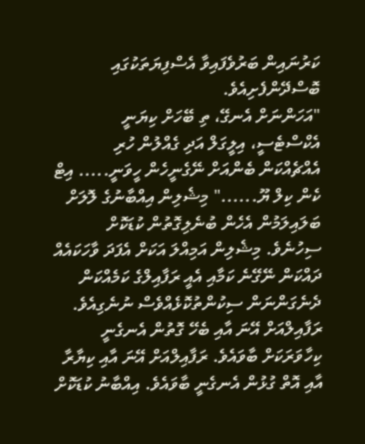ކަރުނައިން ބަރުވެފައިވާ އެސްފިޔަތަކުގައި ބޮސްދޭންފެށިއެވެ.
"އަހަންނަށް އެނގޭ، ތި ބޭހަށް ކިޔަނީ އެކްސްޓެސީ، އިލީގަލް އަދި ގެއްލުން ހުރި އެއްޗެއްކަން ބެންއަށް ނޭގެނީހެން ހީވަނީ..... އިޓް ކެން ކިލް ޔޫ......" މިޝެލިން އިއްބާނުގެ ލޮލަށް ބަލައިލަމުން އެހެން ބުނެލިގޮތުން ކުޑަކޮށް ސިހުނެވެ. މިޝެލިން އަމިއްލަ އަކަށް އެފަދަ ވާހަކައެއް ދައްކަން ނޭގޭނެ ކަމާއި އެއީ ރަފާއިލްގެ ކަމެއްކަން ދެނެގަންނަން ސިކުންތުކޮޅެއްވެސް ނުނެގިއެވެ. ރަފާއިލްއަށް އޭނަ އާއި ބެހޭ ގޮތުން އެނގެނީ ކިހާވަރަކަށް ބާވައެވެ. ރަފާއިލްއަށް އޭނަ އާއި ކިޔާރާ އާއި އޮތް ގުޅުން އެނގެނީ ބާވައެވެ. އިއްބާނު ކުޑަކޮށް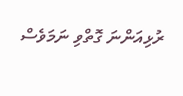ރުޅިއަންނަ ގޮތްވި ނަމަވެސް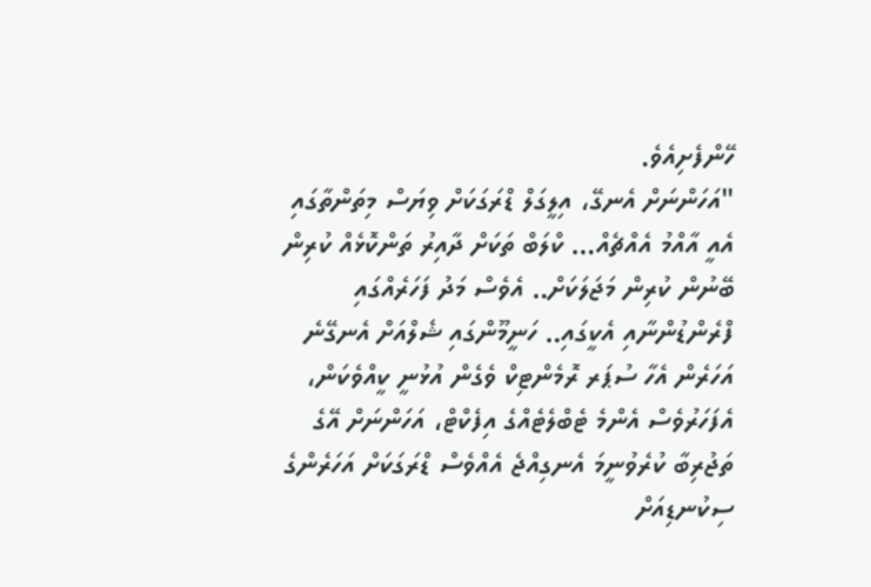ހޭންފެށިއެވެ.
"އަހަންނަށް އެނގޭ، އިލީގަލް ޑްރަގަކަށް ވިޔަސް މިތަންތާގައި އެއީ އާއްމު އެއްޗެއް... ކްލަބް ތަކަށް ދާއިރު ތަންކޮޅެއް ކުރިން ބޭނުން ކުރިން މަޖަލަކަށް.. އެވެސް މަދު ފަހަރެއްގައި ފްރެންޑުންނާއި އެކީގައި.. ހަނީމޫންގައި ޝެލްއަށް އެނގޭނެ އަހަރެން އެހާ ސުޕަރ ރޮމެންޓިކް ވެގެން އުޅުނީ ކީއްވެކަން، އެފަހަރުވެސް އެންމެ ޓެބްލެޓެއްގެ އިފެކްޓް، އަހަންނަށް އޭގެ ތަޖުރިބާ ކުރެވުނީމަ އެނގިއްޖެ އެއްވެސް ޑްރަގަކަށް އަހަރެންގެ ސިކުނޑިއަށް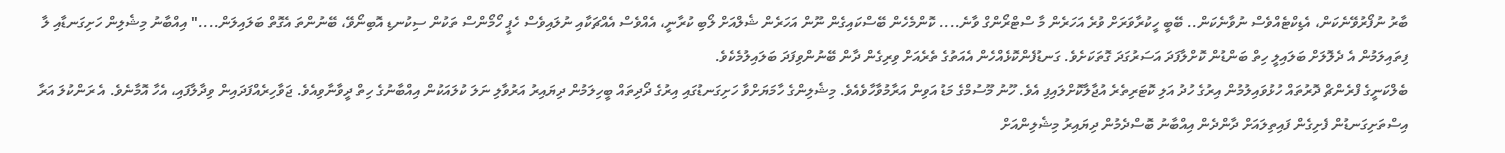ބާރު ނުފޯރުވޭނެކަން، އެޑިކްޓެއްވެސް ނުވާނެކަން.. ބޭބީ ހީކުރާވަރަށް ވުރެ އަހަރެން މާ ސްޓްރޯންގް ވާނެ.... ކޮންމެހެން ބޭސްކައިގެން ނޫން އަހަރެން ޝެލްއަށް ލޯބި ކުރާނީ، އެއްވެސް އެއްޗަކާއި ނުލައިވެސް ހެޕީ ހޯމޯންސް ތަކުން ސިކުނޑި އޮބިނޯވޭ، ބޭނުންތަ އެގޮތް ބަލައިލަން...." އިއްބާނު މިޝެލިން ހަށިގަނޑާއި ލާ ފިތައިލަމުން އެ ދެލޮލަށް ބަލައިލީ ހިތް ބަންޑުން ކޮށްލާފަދަ އަސަރުގަދަ ގޮތަކަށެވެ. ގަނޑުފެންކޮޅެއްހެން އެއަތުގެ ތެރެއަށް ވިރިގެން ދާން ބޭނުންވިފަދަ ބަލައިލުމެކެވެ.
ބެލްކަނީގެ ފްރެންޗް ދޮރުތައް ހުޅުވައިލުމުން އިރުގެ ހުދު އަލި ކޮޓަރިތެރެ އުޖާލާކޮށްލައިފި އެވެ. ހޫނު މޫސުމްގެ މަޑު އަވިން އަރާމުވާހާވެއެވެ. މިޝެލިންގެ ހާމަޔަށްވާ ހަށިގަނޑުގައި އިރުގެ ދޯދިތައް ބީހިލަމުން ދިޔައިރު އަރުވާލި ނަލަ ކުލައަކުން އިއްބާނުގެ ހިތް ދީވާނާވިއެވެ. ޖަވާހިރެއްފަދައިން ވިދާލާފައި، އެހާ އޮމާނެވެ. އެ ރަންކުލަ އަރާ އިސްތަށިގަނޑުން ފެށިގެން ފައިތިލައަށް ދާންދެން އިއްބާނު ބޮސްދެމުން ދިޔައިރު މިޝެލިންއަށް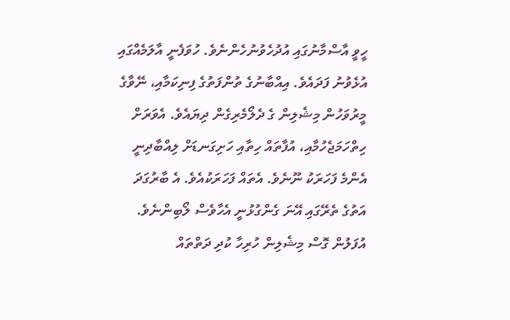ހީވީ އާސްމާނުގައި އުދުހެވުނުހެންނެވެ. ހުވަފެނީ އާލަމެއްގައި އުޅެވުނު ފަދައެވެ. އިއްބާނުގެ ތުންފަތުގެ ފިނިކަމާއި، ނޭވާގެ މީރުވަހުން މިޝެލިން ގެ ދެލޯމެރިގެން ދިޔައެވެ. އެވަރަށް ހިތްހަމަޖެހުމާއި، އުފާތައް ހިތާއި ހަށިގަނޑަށް ލިއްބާދިނީ އެންމެ ފަހަރަކު ނޫނެވެ. އެތައް ފަހަރަކުއެވެ. އެ ބާރުގަދަ އަތުގެ ތެރޭގައި އޭނަ ގެންގުޅުނީ އެހާވެސް ލޯބިންނެވެ. އުފަލުން ގޮސް މިޝެލިން ހުރިހާ ކުދި ދަތްތައް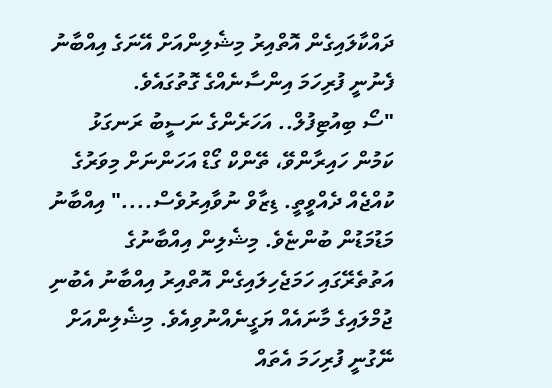ދައްކާލައިގެން އޮތްއިރު މިޝެލިންއަށް އޭނަގެ އިއްބާނު ފެނުނީ ފުރިހަމަ އިންސާނެއްގެ ގޮތުގައެވެ.
"ސޯ ބިއުޓިފުލް.. އަހަރެންގެ ނަސީބު ރަނގަޅު ކަމުން ހައިރާންވޭ، ތޭންކް ގޯޑް އަހަންނަށް މިވަރުގެ ކުއްޖެއް ދެއްވީތީ. ޑިޒާވް ނުވާއިރުވެސް...." އިއްބާނު މަޑުމަޑުން ބުންޏެވެ. މިޝެލިން އިއްބާނުގެ އަތުތެރޭގައި ހަމަޖެހިލައިގެން އޮތްއިރު އިއްބާނު އެބުނި ޖުމްލައިގެ މާނައެއް ޔަގީނެއްނުވިއެވެ. މިޝެލިންއަށް ނޭގުނީ ފުރިހަމަ އެތައް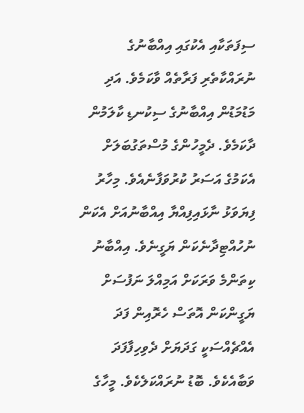ސިފަތަކާއި އެކުގައި އިއްބާނުގެ ނުރައްކާތެރި ފަރާތެއް ވާކަމެވެ. އަދި މަޑުމަޑުން އިއްބާނުގެ ސިކުނޑި ކާލަމުން ދާކަމެވެ. ދެމީހުންގެ މުސްތަގުބަލަށް އެކަމުގެ އަސަރު ކުރުވަފާނެއެވެ. މިހާރު ފިޔަވަޅު ނާޅައިފިއްޔާ އިއްބާނުއަށް އެކަން ނުހުއްޓިދާނެކަން ޔަގީނެވެ. އިއްބާނު ކިތަންމެ ވަރަކަށް އަމިއްލަ ނަފުސަށް ޔަގީންކަން އޮތަސް ހެރޮއިން ފަދަ އެއްޗެއްސަކީ ގަދަޔަށް ދެވިހިފާފަދަ ވަބާއެކެވެ. ބޮޑު ނުރައްކަލެކެވެ. މީހާގެ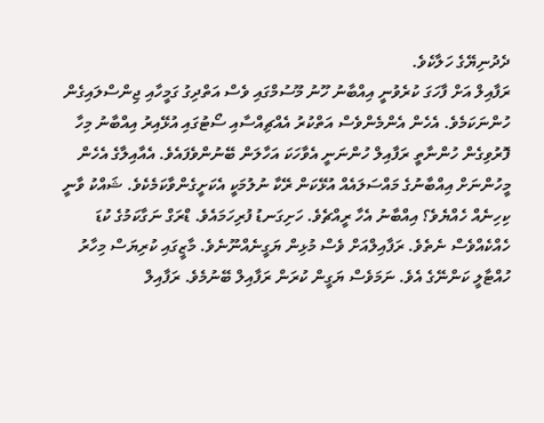ދެދުނިޔޭގެ ހަލާކެވެ.
ރަފާއިލް އަށް ފާހަގަ ކުރެވުނީ އިއްބާނު ހޫނު މޫސުމްގައި ވެސް އަތްދިގު ގަމީހާއި ޖިންސްލައިގެން ހުންނަކަމެވެ. އެހެން އެންމެންވެސް އަތްކުރު އެއްޗިއްސާއި ސޯޓުގައި އުޅޭއިރު އިއްބާނު މިހާ ފޮރުވިގެން ހުންނާތީ ރަފާއިލް ހުންނަނީ އެވާހަކަ އަހާލަން ބޭނުންވެފައެވެ. އެއާއިލާގެ އެހެން މީހުންނަށް އިއްބާނުގެ މައްސަލައެއް އުޅޭކަން ރޭކާ ނުލުމަކީ އެކަށީގެންވާކަމެކެވެ. ޝައްކު ވާނީ ކިހިނެއް ހެއްޔެވެ؟ އިއްބާނު އެހާ ރީއްޗެވެ. ހަށިގަނޑު ފުރިހަމައެވެ. ޑްރަގް ނަގާކަމުގެ ކުޑަ ހެއްކެއްވެސް ނެތެވެ. ރަފާއިލްއަށް ވެސް މުޅިން ޔަގީނެއްނޫނެވެ. މާޒީގައި ކުރިޔަސް މިހާރު ހުއްޓާލީ ކަންނޭގެ އެވެ. ނަމަވެސް ޔަގީން ކުރަން ރަފާއިލް ބޭނުމެވެ. ރަފާއިލް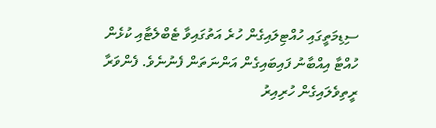ސިޑިމަތީގައި ހުއްޓިލައިގެން ހުރެ އަތުގައިވާ ޓެބްލެޓާއި ކުޅެން ހުއްޓާ އިއްބާނު ފައިބައިގެން އަންނަތަން ފެނުނެވެ. ފެންވަރާ ރީތިވެލައިގެން ހުރިއިރު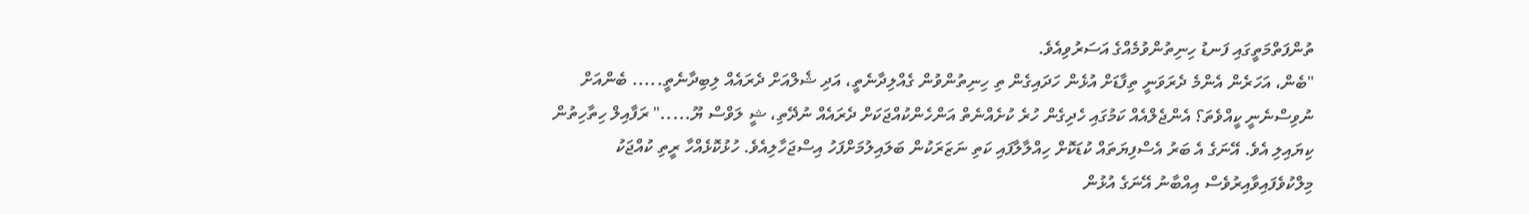ތުންފަތްމަތީގައި ފަނޑު ހިނިތުންވުމެއްގެ އަސަރުވިއެވެ.
"ބެން، އަހަރެން އެންމެ ދެރަވަނީ ތިފާޑަށް އުޅެން ހަދައިގެން ތި ހިނިތުންވުން ގެއްލިދާނެތީ، އަދި ޝެލްއަށް ދެރައެއް ލިބިދާނެތީ..... ބެންއަށް ނުވިސްނެނީ ކީއްވެތަ؟ އެންޖެލްއެއް ކަމުގައި ހެދިގެން ހުރެ ކުށެއްނެތް އަންހެންކުއްޖަކަށް ދެރައެއް ނުދޭތި، ޝީ ލަވްސް ޔޫ....." ރަފާއިލް ހިތާހިތުން ކިޔައިލި އެވެ. އޭނަގެ އެ ބަރު އެސްފިޔަތައް ކުޑަކޮށް ހިއްލާލާފައި ކަތި ނަޒަރަކުން ބަލައިލުމަށްފަހު އިސްޖަހާލިއެވެ. ހުޅުކޮޅެއްހާ ރީތި ކުއްޖަކު މިލްކުވެފައިވާއިރުވެސް އިއްބާނު އޭނަގެ އުޅުން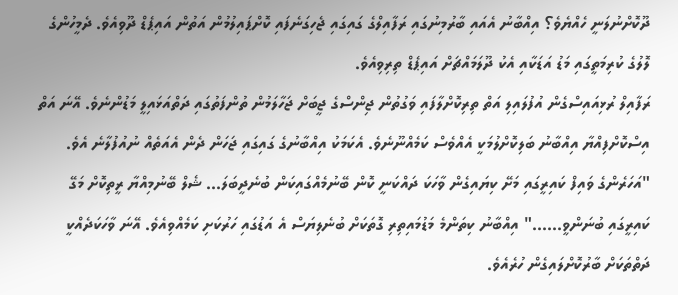ދޫކޮށްނުލަނީ ހެއްޔެވެ؟ އިއްބާނު އެއައި ބާރުމިނުގައި ރަފާއިލްގެ ގައިގައި ޖެހިގަނެފައި ކޮށްޕައިލުމުން އަތުން އައިޕެޑް ދޫވިއެވެ. ދެމީހުންގެ ލޮލުގެ ކުރިމަތީގައި މަޑު އަޑަކާއި އެކު ދޫލަމައްޗަށް އައިޕެޑް ތިރިވިއެވެ.
ރަފާއިލް ރުޅިއައިސްގެން އުފުލައިލި އަތް ތިރިކޮށްލާފައި ވަގުތުން ޖިންސްގެ ޖީބަށް ޖަހާލަމުން ތުންފަތުގައި ދަތްއަޅައިލީ މަޑުންނެވެ. އޭނަ އަތް އިސްކޮށްފިއްޔާ އިއްބާނު ބަލިކޮށްލުމަކީ އެއްވެސް ކަމެއްނޫނެވެ. އެކަމަކު އިއްބާނުގެ ގައިގައި ޖަހަން ދެން އެއަތެއް ނުއުފުލާނެ އެވެ.
"އަހަރެންގެ ވައިފް ކައިރީގައި މަށޭ ކިޔައިގެން ވާހަކަ ދައްކަނީ ކޮން ބޭނުމެއްގައިކަން ބުނެދީބަލަ... ޝެލް ބޭނުމިއްޔާ ރީތިކޮށް މަގޭ ކައިރީގައި ބުނަންވީ......" އިއްބާނު ކިތަންމެ މަޑުމައިތިރި ގޮތަކަށް ބުނެލިޔަސް އެ އަޑުގައި ހަރުކަށި ކަމެއްވިއެވެ. އޭނަ ވާހަކަދެއްކީ ދަތްތަކަށް ބާރުކޮށްލައިގެން ހުރެއެވެ.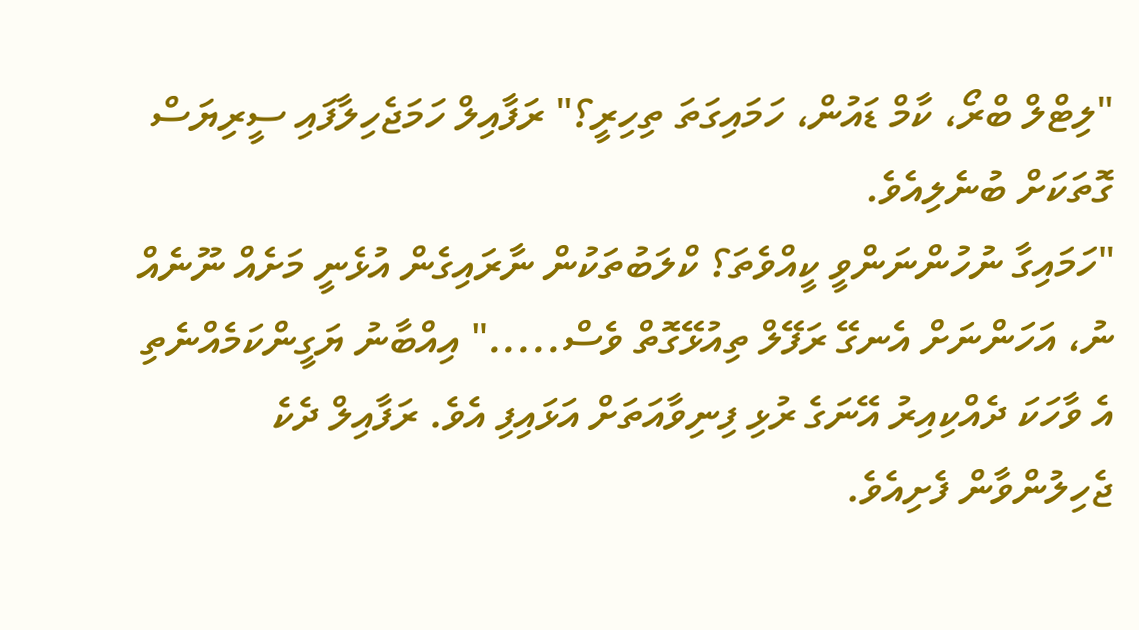"ލިޓްލް ބްރޯ، ކާމް ޑައުން، ހަމައިގަތަ ތިހިރީ؟" ރަފާއިލް ހަމަޖެހިލާފައި ސީރިޔަސް ގޮތަކަށް ބުނެލިއެވެ.
"ހަމައިގާ ނުހުންނަންވީ ކީއްވެތަ؟ ކްލަބުތަކުން ނާރައިގެން އުޅެނީ މަށެއް ނޫނެއް ނު، އަހަންނަށް އެނގޭ ރަފޭލް ތިއުޅޭގޮތް ވެސް....." އިއްބާނު ޔަގީންކަމެއްނެތި އެ ވާހަކަ ދެއްކިއިރު އޭނަގެ ރުޅި ފިނިވާއަތަށް އަޅައިފި އެވެ. ރަފާއިލް ދެކެ ޖެހިލުންވާން ފެށިއެވެ.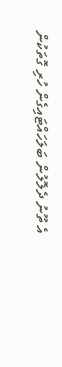އެ ތޫނު ދެލޮލުން ބަލަހައްޓައިގެން ހުރި ގޮތަކުން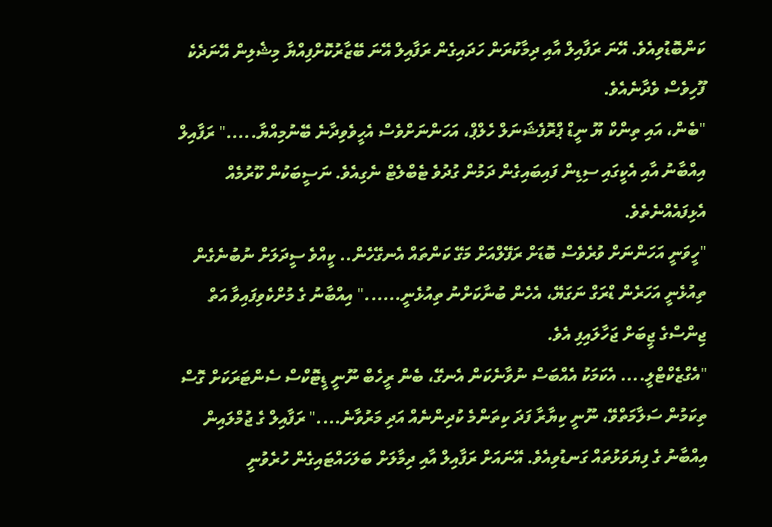ކަންބޮޑުވިއެވެ. އޭނަ ރަފާއިލް އާއި ދިމާކުރަން ހަދައިގެން ރަފާއިލް އޭނަ ބޭޒާރުކޮށްފިއްޔާ މިޝެލިން އޭނަދެކެ ފޫހިވެސް ވެދާނެއެވެ.
"ބެން، އައި ތިންކް ޔޫ ނީޑް ޕްރޮފެޝަނަލް ހެލްޕް، އަހަންނަށްވެސް އެހީވެވިދާނެ ބޭނުމިއްޔާ....." ރަފާއިލް އިއްބާނު އާއި އެކީގައި ސިޑިން ފައިބައިގެން ދަމުން ގުދުވެ ޓެބްލެޓް ނެގިއެވެ. ނަސީބަކުން ކޫރުމެއް އެޅިފައެއްނެތެވެ.
"ހީވަނީ އަހަންނަށް ވުރެވެސް ބޮޑަށް ރަފޭލްއަށް މަގޭ ކަންތައް އެނގޭހެން.. ކީއްވެ ސީދަލަށް ނުބުނެގެން ތިއުޅެނީ އަހަރެން ޑްރަގް ނަގަޔޭ، އެހެން ބުނާކަށްނު ތިއުޅެނީ......" އިއްބާނު ގެ މުށްކެވިފައިވާ އަތް ޖިންސްގެ ޖީބަށް ޖަހާލައިފި އެވެ.
"އެގްޒެކްޓްލީ.... އެކަމަކު އެއްބަސް ނުވާނެކަން އެނގޭ، ބެން ރީހެބް ނޫނީ ޑީޓޮކްސް ސެންޓަރަކަށް ގޮސް ތިކަމުން ސަލާމަތްވޭ، ނޫނީ ކިޔާރާ ފަދަ ކިތަންމެ ކުދިންނެއް އަދި މަރުވާނެ...." ރަފާއިލް ގެ ޖުމްލައިން އިއްބާނު ގެ ފިޔަވަޅުތައް ގަނޑުވިއެވެ. އޭނައަށް ރަފާއިލް އާއި ދިމާލަށް ބަލަހައްޓައިގެން ހުރެވުނީ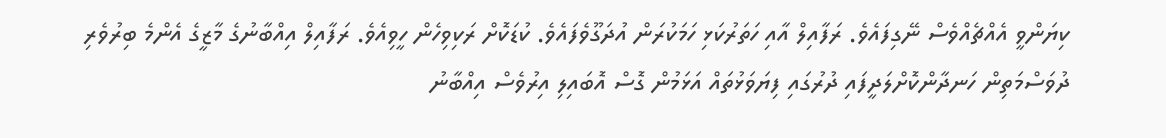ކިޔަންވީ އެއްޗެއްވެސް ނޭގިފައެވެ. ރަފާއިލް އާއި ހަތަރުކަޅި ހަމަކުރަން އުދަގޫވެފައެވެ. ކުޑަކޮށް ރަކިވިހެން ހީވިއެވެ. ރަފާއިލް އިއްބާނުގެ މާޒީގެ އެންމެ ބިރުވެރި ދުވަސްމަތިން ހަނދާންކޮށްލަދީފައި ދުރުގައި ފިޔަވަޅުތައް އަޅަމުން ގޮސް އޮބައިލި އިރުވެސް އިއްބާނު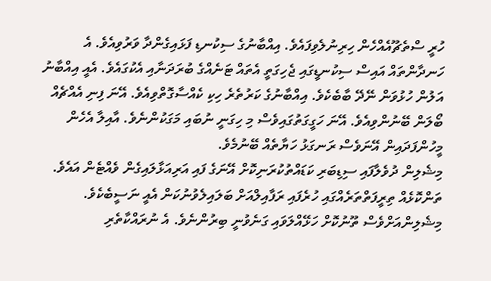ހުރީ ސްތެޗޫއެއްހެން ހިރިނުލެވިފައެވެ. އިއްބާނުގެ ސިކުނޑި ފަޅައިގެންދާ ވަރުވިއެވެ. އެ ހަނދާންތައް އައިސް ސިކުނޑީގައި ޖެހިގަތީ އެތައް ޓަނެއްގެ ބުރަދަނާއި އެކުގައެވެ. އެއީ އިއްބާނު އަލުން ހުޅުވަން ނޭދޭ ބާބެކެވެ. އިއްބާނުގެ ކަރުތެރެ ހިކި ކެއްސާގޮތްވިއެވެ. އޭނަ ފިނި އެއްޗެއް ބޯލަން ބޭނުންވިއެވެ. އޭނަ ހަގީގަތުގައިވެސް މި ހިގަނީ ނުބައި މަގަކުންނެވެ. އާއިލާ އެހެން މީހުންފަދައިން އޭނަވެސް ރަނގަޅު ހަޔާތެއް ބޭނުމެވެ.
މިޝެލިން ދުވެލާފައި ސިޑިބަރި ކަޑައްތުކުރަނިކޮށް އޭނަގެ ފައި އަރިއަޅާލައިގެން ވެއްޓެން އައެވެ. ތަންކޮޅެއް ތިރީފަތްތަރެއްގައި ހުރެފައި ރަފާއިލްއަށް ބަލައިލެވުނުކަން އެއީ ނަސީބެކެވެ. މިޝެލިންއަށްވެސް ތޫނުކޮށް ހަޅޭއްލަވައި ގަނެވުނީ ބިރުންނެވެ. އެ ނުރައްކާތެރި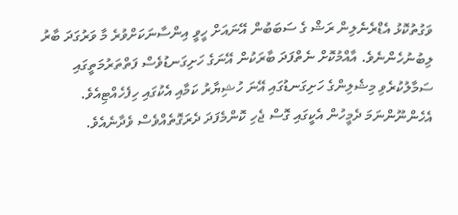ވަގުތުކޮޅު އެޑްރެނެލިން ރަޝް ގެ ސަބަބުން އޭނައަށް ހީވީ އިންސާނަކަށްވުރެ މާ ވަރުގަދަ ބާރު ލިބުނުހެންނެވެ. އާއްމުކޮށް ނެތްފަދަ ބާރަކުން އޭނަގެ ހަށިގަނޑުވެސް ފަތްތަރުމަތީގައި ސަމާލުކުރެވި މިޝެލިންގެ ހަށިގަނޑުގައި އޭނަ ހުޝިޔާރު ކަމާއި އެކުގައި ހިފެހެއްޓިއެވެ. އެހެންނޫންނަމަ ދެމީހުން އެކީގައި ގޮސް ޖެހި ކޮންމެފަދަ ދެރަގޮތެއްވެސް ވެދާނެއެވެ.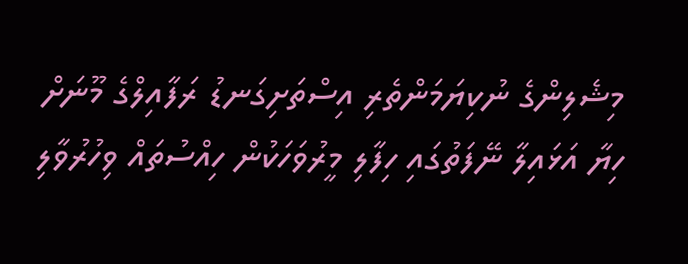މިޝެލިންގެ ނުކިޔަމަންތެރި އިސްތަށިގަނޑު ރަފާއިލްގެ މޫނަށް ހިޔާ އަޅައިލާ ނޭފަތުގައި ހިފާލި މީރުވަހަކުން ހިއްސުތައް ވިހުރުވާލި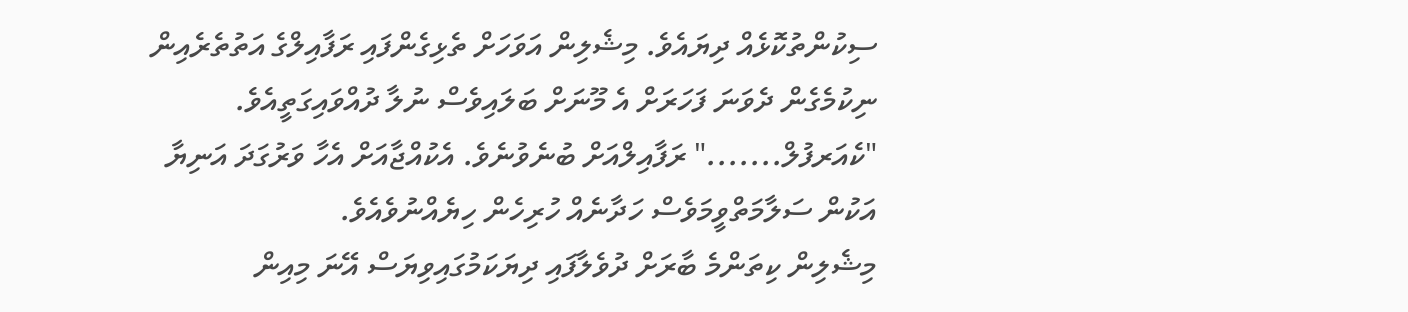ސިކުންތުކޮޅެއް ދިޔައެވެ. މިޝެލިން އަވަހަށް ތެޅިގެންފައި ރަފާއިލްގެ އަތުތެރެއިން ނިކުމެގެން ދެވަނަ ފަހަރަށް އެ މޫނަށް ބަލައިވެސް ނުލާ ދުއްވައިގަތީއެވެ.
"ކެއަރފުލް......." ރަފާއިލްއަށް ބުނެވުނެވެ. އެކުއްޖާއަށް އެހާ ވަރުގަދަ އަނިޔާ އަކުން ސަލާމަތްވީމަވެސް ހަދާނެއް ހުރިހެން ހިޔެއްނުވެއެވެ.
މިޝެލިން ކިތަންމެ ބާރަށް ދުވެލާފައި ދިޔަކަމުގައިވިޔަސް އޭނަ މިއިން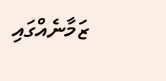ޒަމާނެއްގައި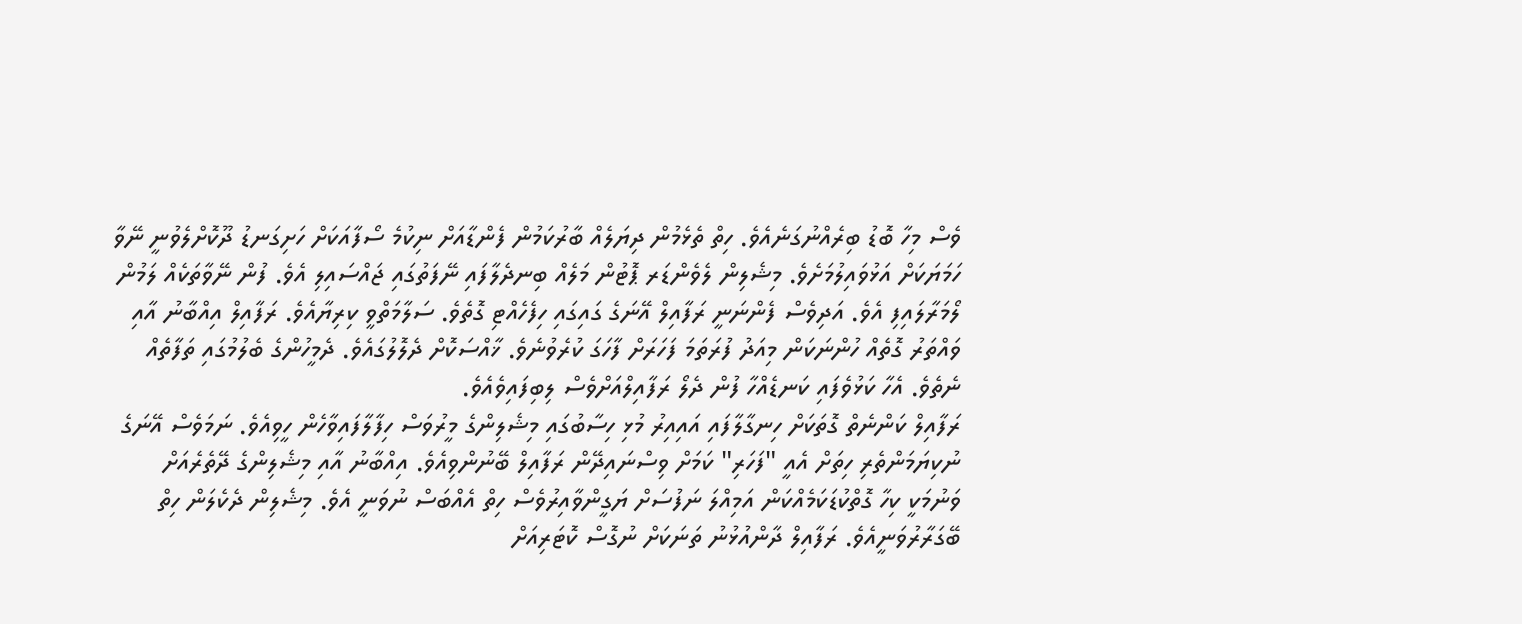ވެސް މިހާ ބޮޑު ބިރެއްނުގަނެއެވެ. ހިތް ތެޅެމުން ދިޔަލެއް ބާރުކަމުން ފެންޑާއަށް ނިކުމެ ސޯފާއަކަށް ހަށިގަނޑު ދޫކޮށްލެވުނީ ނޭވާ ހަމަޔަކަށް އަޅުވައިލުމަށެވެ. މިޝެލިން ލެވެންޑަރ ޕޮޓުން މަލެއް ބިނދެލާފައި ނޭފަތުގައި ޖައްސައިލި އެވެ. ފުން ނޭވާތަކެއް ލަމުން ލޯމަރާލައިފި އެވެ. އަދިވެސް ފެންނަނީ ރަފާއިލް އޭނަގެ ގައިގައި ހިފެހެއްޓި ގޮތެވެ. ސަލާމަތްވީ ކިރިޔާއެވެ. ރަފާއިލް އިއްބާނު އާއި ވައްތަރު ގޮތެއް ހުންނަކަން މިއަދު ފުރަތަމަ ފަހަރަށް ފާހަގަ ކުރެވުނެވެ. ޚާއްސަކޮށް ދެލޮލުގައެވެ. ދެމީހުންގެ ބެލުމުގައި ތަފާތެއް ނެތެވެ. އެހާ ކަޅުވެފައި ކަނޑެއްހާ ފުން ދެލޯ ރަފާއިލްއަށްވެސް ލިބިފައިވެއެވެ.
ރަފާއިލް ކަންނެތް ގޮތަކަށް ހިނގާލާފައި އައިއިރު މުޅި ހިސާބުގައި މިޝެލިންގެ މީރުވަސް ހިފާލާފައިވާހެން ހީވިއެވެ. ނަމަވެސް އޭނަގެ ނުކިޔަމަންތެރި ހިތަށް އެއީ "ފަހަރި" ކަމަށް ވިސްނައިދޭން ރަފާއިލް ބޭނުންވިއެވެ. އިއްބާނު އާއި މިޝެލިންގެ ދޭތެރެއަށް ވަނުމަކީ ކިހާ ގޮތްކުޑަކަމެއްކަން އަމިއްލަ ނަފުސަށް ޔަގީންވާއިރުވެސް ހިތް އެއްބަސް ނުވަނީ އެވެ. މިޝެލިން ދެކެލަން ހިތް ބޭގަރާރުވަނީއެވެ. ރަފާއިލް ދާންއުޅުނު ތަނަކަށް ނުގޮސް ކޮޓަރިއަށް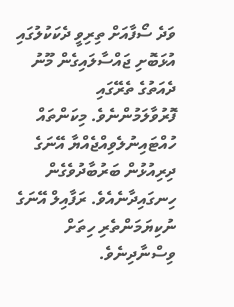ވަދެ ސޯފާއަށް ތިރިވީ ދެކަކުލުގައި އުޅަބޮށި ޖައްސާލައިގެން މޫނު ދެއަތުގެ ތެރޭގައި ފޮރުވާލަމުންނެވެ. މިކަންތައް ހުއްޓައިނުލެވިއްޖެއްޔާ އޭނަގެ ދިރިއުޅުން ބަރުބާދުވެގެން ހިނގައިދާނެއެވެ. ރަފާއިލް އޭނަގެ ނުކިޔަމަންތެރި ހިތަށް ވިސްނާދިނެވެ.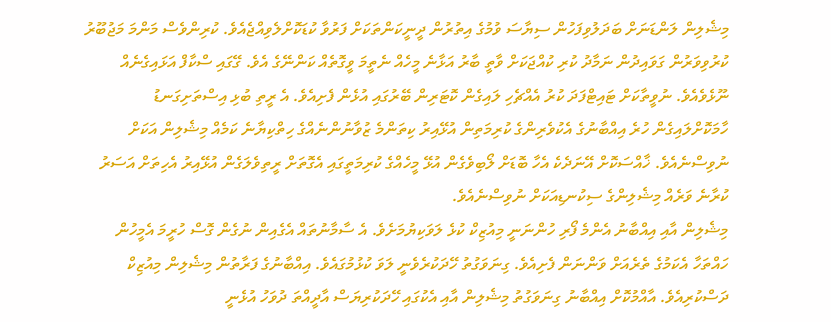މިޝެލިން ލަންޑަނަށް ބަދަލުވިފަހުން ސިޔާސަ ވުމުގެ އިތުރުން ދީނީކަންތަކަށް ފަރުވާ ކުޑަކޮށްލެވިއްޖެއެވެ. ކުރިންވެސް މަންމަ މަޖުބޫރު ކުރުވިވަރުން ގަވައިދުން ނަމާދު ކުރި ކުއްޖަކަށް ވާތީ ބާރު އަޅާނެ މީހެއް ނެތީމަ ވީގޮތެއް ކަންނޭގެ އެވެ. ގޭގައި ސްކާފް އަޅައިގެނެއް ނޫޅެވެއެވެ. ނުވީތާކަށް ޓައިޓްފަދަ ކުރު އެއްޗެހި ލައިގެން ކޮޓަރިން ބޭރުގައި އުޅެން ފެށިއެވެ. އެ ރީތި ބުޅި އިސްތަށިގަނޑު ހާމަކޮށްލައިގެން ހުރެ އިއްބާނުގެ އެކުވެރިންގެ ކުރިމަތިން އުޅޭއިރު ކިތަންމެ ޒުވާނުންނެއްގެ ހިތްކިޔާނެ ކަމެއް މިޝެލިން އަކަށް ނުވިސްނެއެވެ. ޚާއްސަކޮށް އޭނަދެކެ އެހާ ބޮޑަށް ލޯބިވެގެން އުޅޭ މީހެއްގެ ކުރިމަތީގައި އެގޮތަށް ރީތިވެލަގެން އުޅޭއިރު އެހިތަށް އަސަރު ކުރާނެ ވަރެއް މިޝެލިންގެ ސިކުނޑިއަކަށް ނުވިސްނެއެވެ.
މިޝެލިން އާއި އިއްބާނު އެންމެ ފޯރި ހުންނަނީ މިއުޒިކް ކުޅެ ލަވަކިޔުމަށެވެ. އެ ސާމާނުތައް އެގެއިން ނުގެން ގޮސް ހުރީމަ އެމީހުން ހައްތަހާ އެކަމުގެ ތެރެއަށް ވަންނަން ފެށިއެވެ. ގިނަވަގުތު ހޭދަކުރެވެނީ ލަވަ ކުޅުމުގައެވެ. އިއްބާނުގެ ފަރާތުން މިޝެލިން މިއުޒިކް ދަސްކުރިއެވެ. އާއްމުކޮށް އިއްބާނު ގިނަވަގުތު މިޝެލިން އާއި އެކުގައި ހޭދަކުރިޔަސް އާދީއްތަ ދުވަހު އުޅެނީ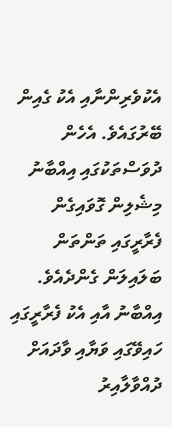އެކުވެރިންނާއި އެކު ގެއިން ބޭރުގައެވެ. އެހެން ދުވަސްތަކުގައި އިއްބާނު މިޝެލިން ގޮވައިގެން ފެރާރީގައި ތަންތަން ބަލައިލަން ގެންދެއެވެ. އިއްބާނު އާއި އެކު ފެރާރީގައި ހައިވޭގައި ވަޔާއި ވާދައަށް ދުއްވާލާއިރު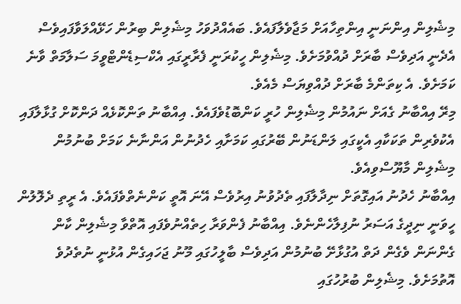މިޝެލިން އިންނަނީ އިންތިހާއަށް މަޖާވެލާފައެވެ. ބައެއްދުވަހު މިޝެލިން ބިރުން ހަޅޭއްލަވާފައިވެސް އެދެނީ އަދިވެސް ބާރަށް ދުއްވުމަށެވެ. މިޝެލިން ހީކުރަނީ ފެރާރީގައި އެކްސިޑެންޓްވީމަ ސަލާމަތް ވާނެ ކަމަށެވެ. އެ ކިތަންމެ ބާރަށް ދުއްވިޔަސް މެއެވެ.
މިރޭ އިއްބާނު ގެއަށް ނައުމުން މިޝެލިން ހުރީ ކަންބޮޑުވެފައެވެ. އިއްބާނު ތަންކޮޅެއް ދަންކޮށް ގުޅާލާފައި އެކުވެރިން ތަކަކާއި އެކީގައި ލަންޑަނުން ބޭރުގައި ކަމަށާއި ހެދުނުން އަންނާނެ ކަމަށް ބުނުމުން މިޝެލިން މާޔޫސްވިއެވެ.
އިއްބާނު ހެދުނު އައިގޮތަށް ނިދާލާފައި ތެދުވުނު އިރުވެސް އޭނަ އޮތީ ކަންނެތްވެފައެވެ. އެ ރީތި ދެލޮލުން ހީވަނީ ނިދީގެ އަސަރު ނުފިލާހެންނެވެ. އިއްބާނު ފެންވަރާ ހިތެއްނުވެފައި އޮތްވާ މިޝެލިން ކާން ގެންނަން ވެގެން ދަތް އުގުޅާށޭ ބުނުމުން އަދިވެސް ބާލީހުގައި މޫނު ޖަހައިގެން އުޅުނީ ނުތެދުވެ އޮތުމަށެވެ. މިޝެލިން ބުރުހުގައި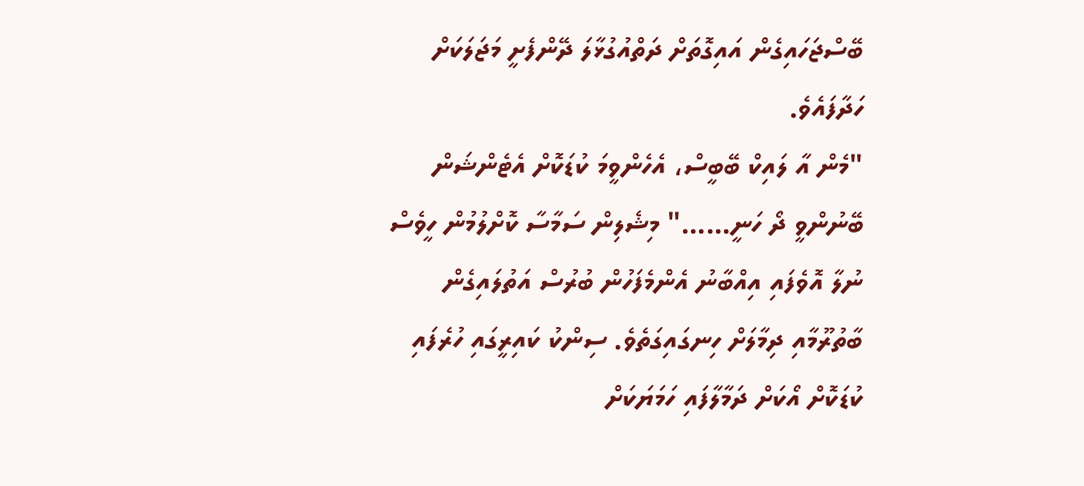ބޭސްޖަހައިގެން އައިގޮތަށް ދަތްއުގުޅާލަ ދޭންފެށީ މަޖަލަކަށް ހަދާފައެވެ.
"މެން އާ ލައިކް ބޭބީސް، އެހެންވީމަ ކުޑަކޮށް އެޓެންޝަން ބޭނުންވީ ދޯ ހަނީ......" މިޝެލިން ސަމާސާ ކޮށްލުމުން ހީވެސް ނުލާ އޮވެފައި އިއްބާނު އެންމެފަހުން ބުރުސް އަތުލައިގެން ބާތުރޫމާއި ދިމާލަށް ހިނގައިގަތެވެ. ސިންކު ކައިރީގައި ހުރެފައި ކުޑަކޮށް އޯކަށް ދަމާލާފައި ހަމަޔަކަށް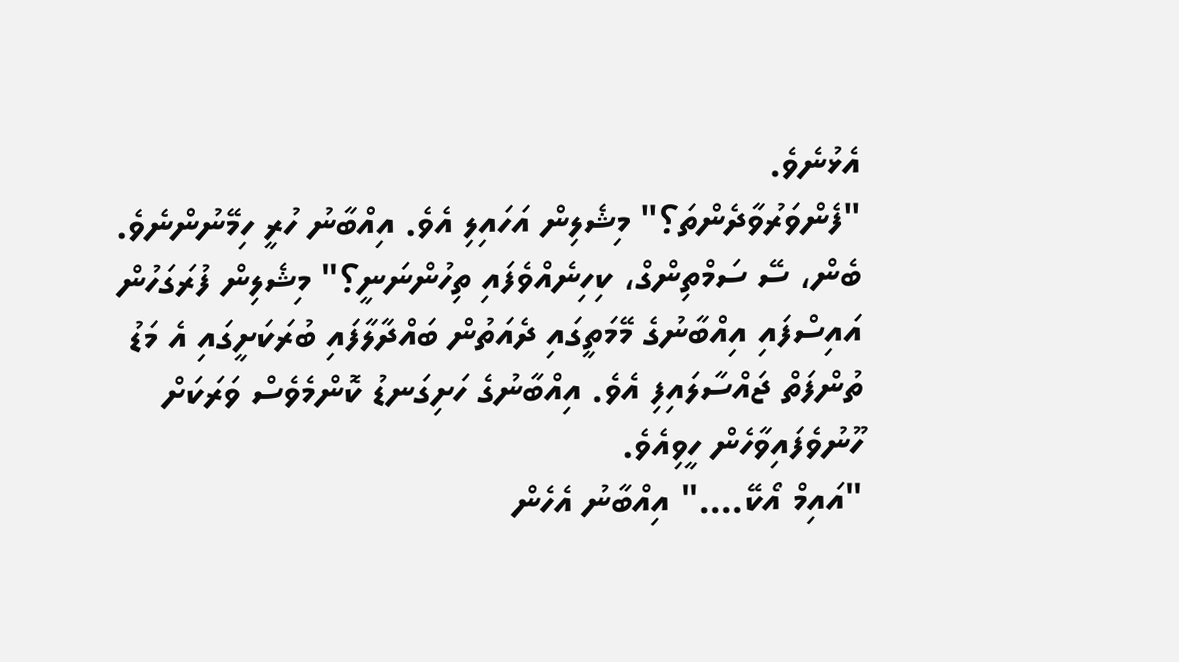އެޅުނެވެ.
"ފެންވަރުވާދެންތަ؟" މިޝެލިން އަހައިލި އެވެ. އިއްބާނު ހުރީ ހިމޭނުންނެވެ.
ބެން، ސޭ ސަމްތިންގް، ކިހިނެއްވެފައި ތިހުންނަނީ؟" މިޝެލިން ފުރަގަހުން އައިސްފައި އިއްބާނުގެ މޭމަތީގައި ދެއަތުން ބައްދާލާފައި ބުރަކަށީގައި އެ މަޑު ތުންފަތް ޖައްސާލައިފި އެވެ. އިއްބާނުގެ ހަށިގަނޑު ކޮންމެވެސް ވަރަކަށް ހޫނުވެފައިވާހެން ހީވިއެވެ.
"އައިމް އޯކޭ...." އިއްބާނު އެހެން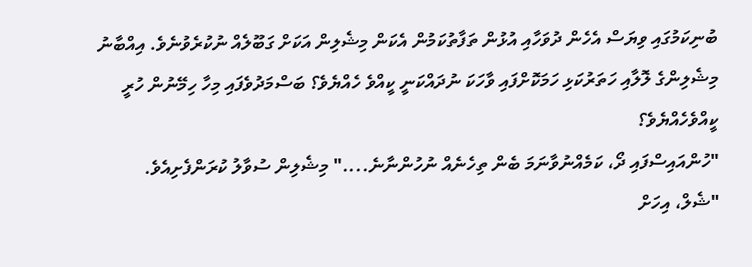ބުނިކަމުގައި ވިޔަސް އެހެން ދުވަހާއި އުޅުން ތަފާތުކަމުން އެކަން މިޝެލިން އަކަށް ގަބޫލެއް ނުކުރެވުނެވެ. އިއްބާނު މިޝެލިންގެ ލޮލާއި ހަތަރުކަޅި ހަމަކޮށްފައި ވާހަކަ ނުދައްކަނީ ކީއްވެ ހެއްޔެވެ؟ ބަސްމަދުވެފައި މިހާ ހިމޭނުން ހުރީ ކީއްވެހެއްޔެވެ؟
"ހުންއައިސްފައި ދޯ، ކަމެއްނުވާނަމަ ބެން ތިހެނެއް ނުހުންނާނެ...." މިޝެލިން ސުވާލު ކުރަންފެށިއެވެ.
"ޝެލް، އިހަށް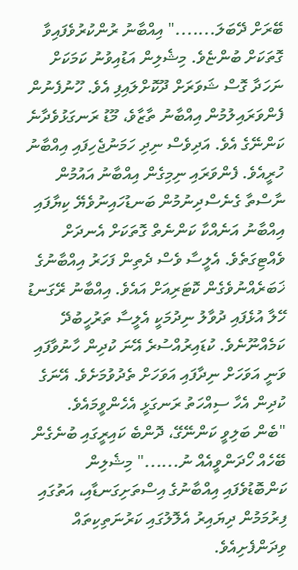ބޭރަށް ދޭބަލަ......." އިއްބާނު ރުންކުރުވެފައިވާ ގޮތަކަށް ބުންޏެވެ. މިޝެލިން އަޑުއިވުނު ކަމަކަށް ނަހަދާ ގޮސް ޝަވަރަށް ދޫކޮށްލައިފި އެވެ. ހޫނުފެނުން ފެންވަރައިލުމުން އިއްބާނު ތާޒާވެ، މޫޑު ރަނގަޅުވެދާނެ ކަންނޭގެ އެވެ. އަދިވެސް ނިދި ހަމަނުޖެހިފައި އިއްބާނު ހުރީއެވެ. ފެންވަރައި ނިމިގެން އިއްބާނު އައުމުން ނާސްތާ ގެނެސްދިނުމުން ބަނޑުހައިނުވެޔޭ ކިޔާފައި އިއްބާނު އަނެއްކާ ކަންނެތް ގޮތަކަށް އެނދަށް ވެއްޓިގަތެވެ. އެލީސާ ވެސް ދެތިން ފަހަރު އިއްބާނުގެ ޚަބަރެއްނުވެގެން ކޮޓަރިއަށް އައެވެ. އިއްބާނު ރޭގަނޑު ހޭލާ އުޅެފައި ދުވާލު ނިދުމަކީ އެލީސާ ތަރުހީބުދޭ ކަމެއްނޫނެވެ. ކުޑައިރުއްސުރެ އޭނަ ކުދިން ހާނުވާފައި ވަނީ އަވަހަށް ނިދާފައި އަވަހަށް ތެދުވުމަށެވެ. އޭނަގެ ކުދިން އެހާ ސިއްހަތު ރަނގަޅީ އެހެންވީމައެވެ.
"ބެން ބަލިވީ ކަންނޭގޭ، ދޮންބެ ކައިރީގައި ބުނެގެން ބޭހެއް ހޯދަންވީއެއް ނު......" މިޝެލިން ކަންބޮޑުވެފައި އިއްބާނުގެ އިސްތަށިގަނޑާއި، އަތުގައި ފިރުމަމުން ދިޔައިރު އެލޮލުގައި ކަރުނަތިކިތައް ވިދަންފެށިއެވެ.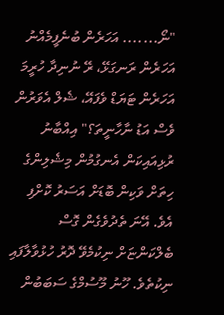"ނޯ....... އަހަރެން ބުނެފީމެއްނު އަހަރެން ރަނގަޅޭ، ރޭ ނުނިދާ ހުރީމަ އަހަރެން ޓަޔަޑް ވެފައޭ، ޝެލް އެވަރުން ވެސް އަޑު ނާހާނީތަ؟" އިއްބާނު ރުޅިއައިކަން އެނގުމުން މިޝެލިންގެ ހިތަށް ވަކިން ބޮޑަށް އަސަރު ކޮށްފި އެވެ. އޭނަ ތެދުވެގެން ގޮސް ބެލްކަންޏަށް ނިކުމެވޭ ދޮރު ހުޅުވާލާފައި ނިކުތެވެ. ހޫނު މޫސުމްގެ ސަބަބުން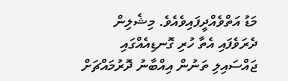މަޑު އަތްވެއްދީފައިވެއެވެ. މިޝެލިން ދެރަވެފައި އެތާ ހުރި ގޮނޑިއެއްގައި ޖައްސައިލި ތަނުން އިއްބާނު ދޮރުމައްޗަށް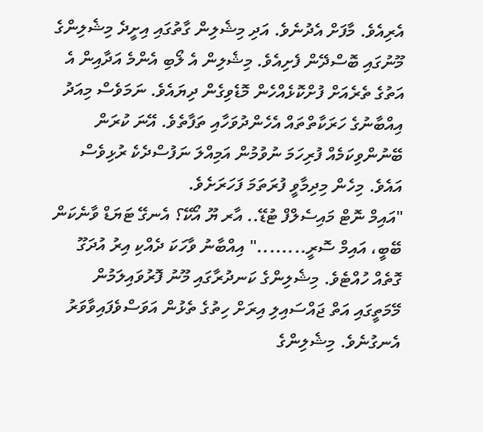އެރިއެވެ. މާފަށް އެދުނެވެ. އަދި މިޝެލިން ގާތުގައި އިށީދެ މިޝެލިންގެ މޫނުގައި ބޮސްދޭން ފެށިއެވެ. މިޝެލިން އެ ލޯބި އެންމެ އަދާއިން އެ އަތުގެ ތެރެއަށް ފުށްކޮޅެއްހެން މޮޑެވިގެން ދިޔައެވެ. ނަމަވެސް މިއަދު އިއްބާނުގެ ހަރަކާތްތައް އެހެންދުވަހާއި ތަފާތެވެ. އޭނަ ކުރަން ބޭނުންވިކަމެއް ފުރިހަމަ ނުވުމުން އަމިއްލަ ނަފުސްދެކެ ރުޅިވެސް އައެވެ. މިހެން މިދިމާވީ ފުރަތަމަ ފަހަރަށެވެ.
"އައިމް ނޮޓް މައިސެލްފް ޓުޑޭ.. އާރ ޔޫ އޯކޭ؟ އެނގޭ ޓަޔަޑް ވާނެކަން ބޭބީ، އައިމް ސޮރީ........" އިއްބާނު ވާހަކަ ދެއްކި އިރު އުދަގޫ ގޮތެއް ހުއްޓެވެ. މިޝެލިންގެ ކަނދުރާގައި މޫނު ފޮރުވައިލަމުން މޭމަތީގައި އަތް ޖައްސައިލި އިރަށް ހިތުގެ ތެޅުން އަވަސްވެފައިވާވަރު އެނގުނެވެ. މިޝެލިންގެ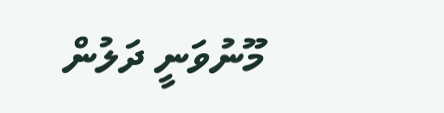މޫނުވަނީ ދަލުން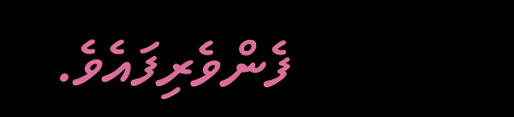ފެންވެރިފައެވެ.